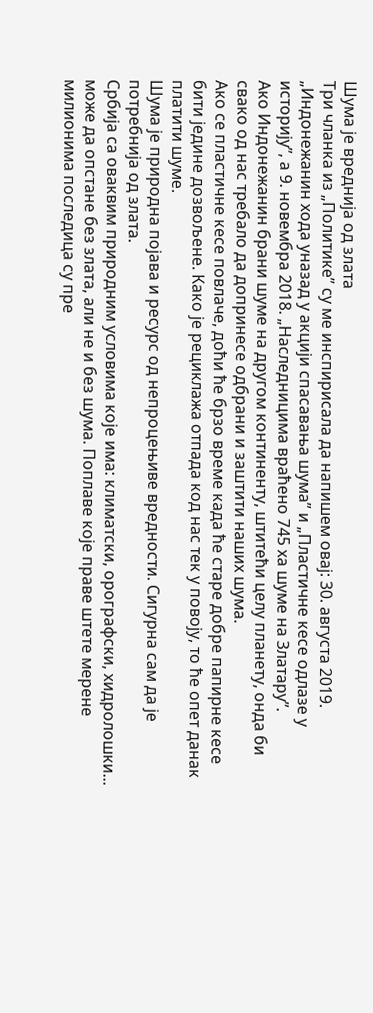Шума је вреднија од злата
Три чланка из „Политике” су ме инспирисала да напишем овај: 30. августа 2019. „Индонежанин хода уназад у акцији спасавања шума” и „Пластичне кесе одлазе у историју”, а 9. новембра 2018. „Наследницима враћено 745 ха шуме на Златару”.
Ако Индонежанин брани шуме на другом континенту, штитећи целу планету, онда би свако од нас требало да допринесе одбрани и заштити наших шума.
Ако се пластичне кесе повлаче, доћи ће брзо време када ће старе добре папирне кесе бити једине дозвољене. Како је рециклажа отпада код нас тек у повоју, то ће опет данак платити шуме.
Шума је природна појава и ресурс од непроцењиве вредности. Сигурна сам да је потребнија од злата.
Србија са оваквим природним условима које има: климатски, орографски, хидролошки... може да опстане без злата, али не и без шума. Поплаве које праве штете мерене милионима последица су пре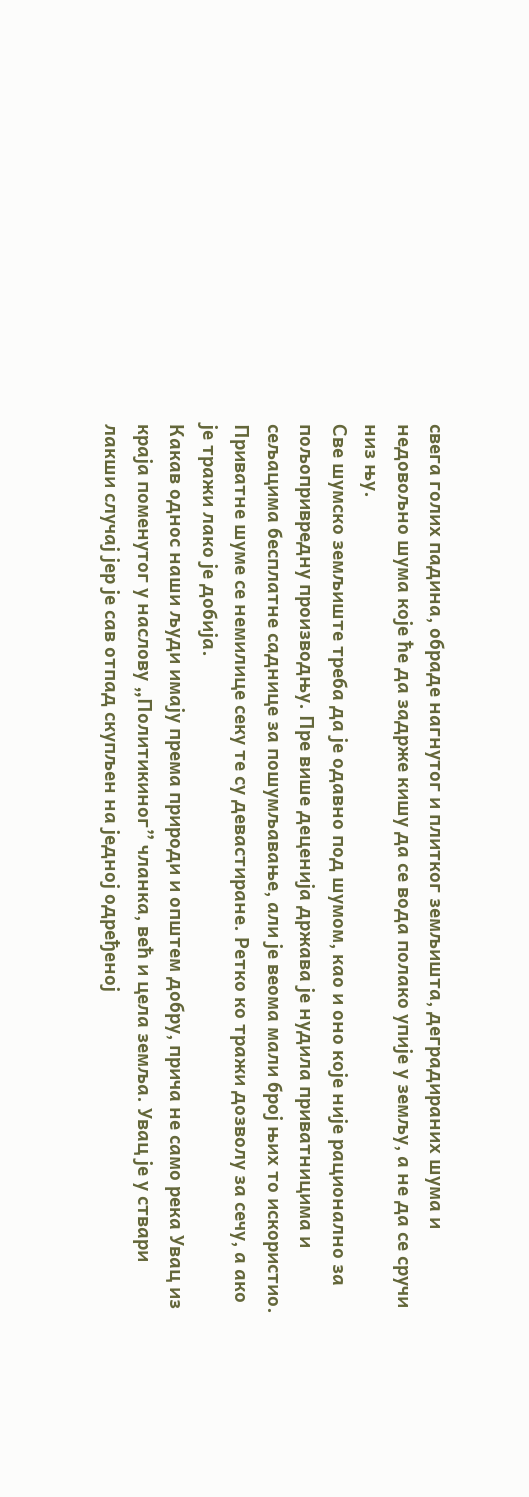свега голих падина, обраде нагнутог и плитког земљишта, деградираних шума и недовољно шума које ће да задрже кишу да се вода полако упије у земљу, а не да се сручи низ њу.
Све шумско земљиште треба да је одавно под шумом, као и оно које није рационално за пољопривредну производњу. Пре више деценија држава је нудила приватницима и сељацима бесплатне саднице за пошумљавање, али је веома мали број њих то искористио.
Приватне шуме се немилице секу те су девастиране. Ретко ко тражи дозволу за сечу, а ако је тражи лако је добија.
Какав однос наши људи имају према природи и општем добру, прича не само река Увац из краја поменутог у наслову „Политикиног” чланка, већ и цела земља. Увац је у ствари лакши случај јер је сав отпад скупљен на једној одређеној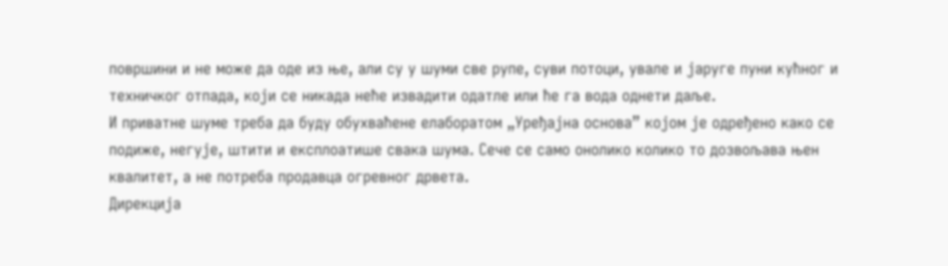површини и не може да оде из ње, али су у шуми све рупе, суви потоци, увале и јаруге пуни кућног и техничког отпада, који се никада неће извадити одатле или ће га вода однети даље.
И приватне шуме треба да буду обухваћене елаборатом „Уређајна основа” којом је одређено како се подиже, негује, штити и експлоатише свака шума. Сече се само онолико колико то дозвољава њен квалитет, а не потреба продавца огревног дрвета.
Дирекција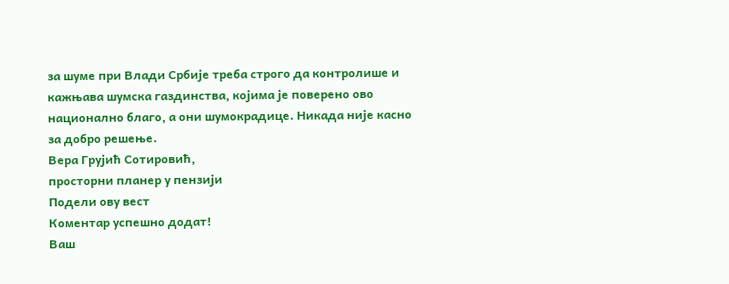за шуме при Влади Србије треба строго да контролише и кажњава шумска газдинства, којима је поверено ово национално благо, а они шумокрадице. Никада није касно за добро решење.
Вера Грујић Сотировић,
просторни планер у пензији
Подели ову вест
Комeнтар успeшно додат!
Ваш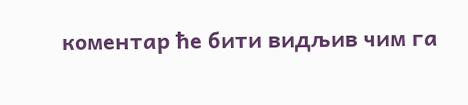комeнтар ћe бити видљив чим га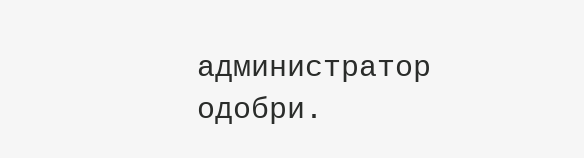администратор одобри.